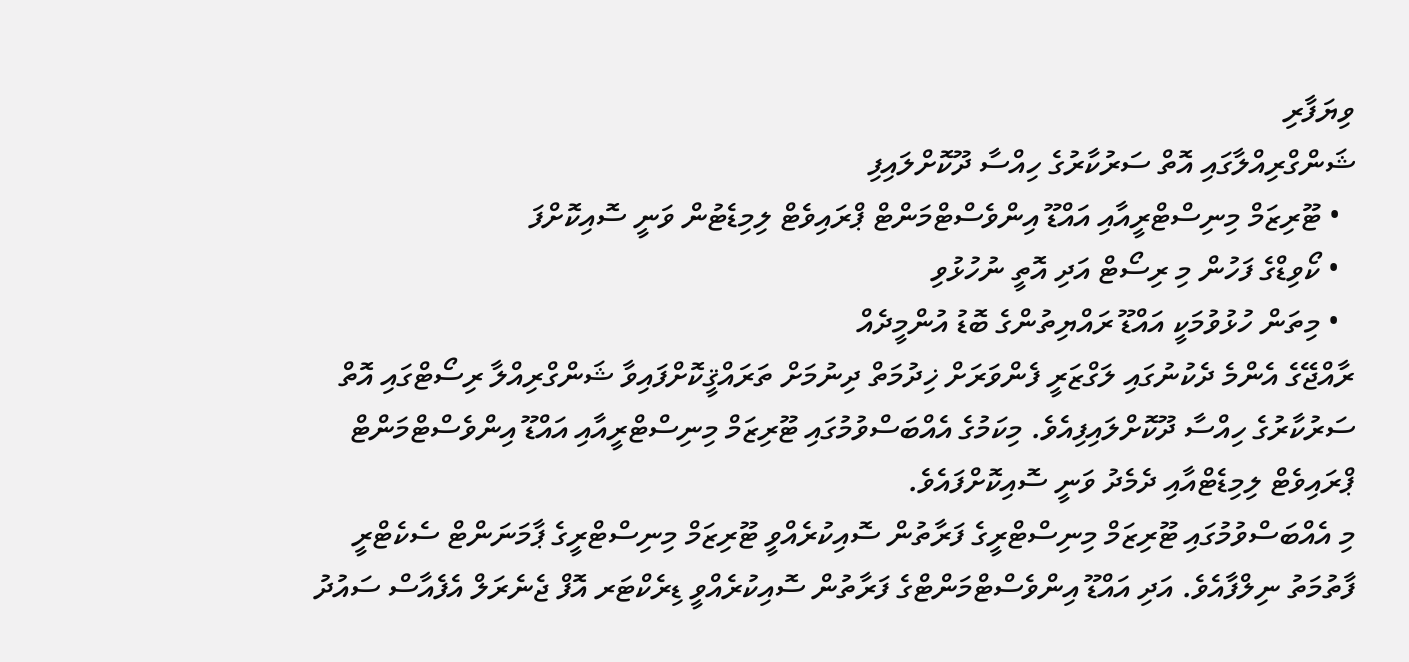ވިޔަފާރި
ޝަންގްރިއްލާގައި އޮތް ސަރުކާރުގެ ހިއްސާ ދޫކޮށްލައިފި
  • ޓޫރިޒަމް މިނިސްޓްރީއާއި އައްޑޫ އިންވެސްޓްމަންޓް ޕްރައިވެޓް ލިމިޑެޓުން ވަނީ ސޮއިކޮށްފަ
  • ކޯވިޑްގެ ފަހުން މި ރިސޯޓް އަދި އޮތީ ނުހުޅުވި
  • މިތަން ހުޅުވުމަކީ އައްޑޫ ރައްޔިތުންގެ ބޮޑު އުންމީދެއް
ރާއްޖޭގެ އެންމެ ދެކުނުގައި ލަގްޒަރީ ފެންވަރަށް ޚިދުމަތް ދިނުމަށް ތަރައްޤީކޮށްފައިވާ ޝަންގްރިއްލާ ރިސޯޓްގައި އޮތް ސަރުކާރުގެ ހިއްސާ ދޫކޮށްލައިފިއެވެ. މިކަމުގެ އެއްބަސްވުމުގައި ޓޫރިޒަމް މިނިސްޓްރީއާއި އައްޑޫ އިންވެސްޓްމަންޓް ޕްރައިވެޓް ލިމިޑެޓްއާއި ދެމެދު ވަނީ ސޮއިކޮށްފައެވެ.
މި އެއްބަސްވުމުގައި ޓޫރިޒަމް މިނިސްޓްރީގެ ފަރާތުން ސޮއިކުރެއްވީ ޓޫރިޒަމް މިނިސްޓްރީގެ ޕާމަނަންޓް ސެކެޓްރީ ފާތުމަތު ނިލްފާއެވެ. އަދި އައްޑޫ އިންވެސްޓްމަންޓްގެ ފަރާތުން ސޮއިކުރެއްވީ ޑިރެކްޓަރ އޮފް ޖެނެރަލް އެފެއާސް ސައުދު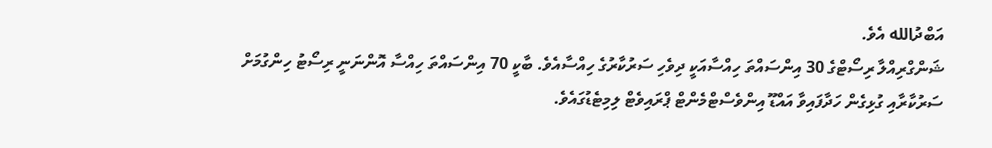އަބްދުالله އެވެ.
ޝަންގްރިއްލާ ރިސޯޓްގެ 30 އިންސައްތަ ހިއްސާއަކީ ދިވެހި ސަރުކާރުގެ ހިއްސާއެވެ. ބާކީ 70 އިންސައްތަ ހިއްސާ އޮންނަނީ ރިސޯޓު ހިންގުމަށް ސަރުކާރާއި ގުޅިގެން ހަދާފައިވާ އައްޑޫ އިންވެސްޓްމެންޓް ޕްރައިވެޓް ލިމިޓެޑުގައެވެ.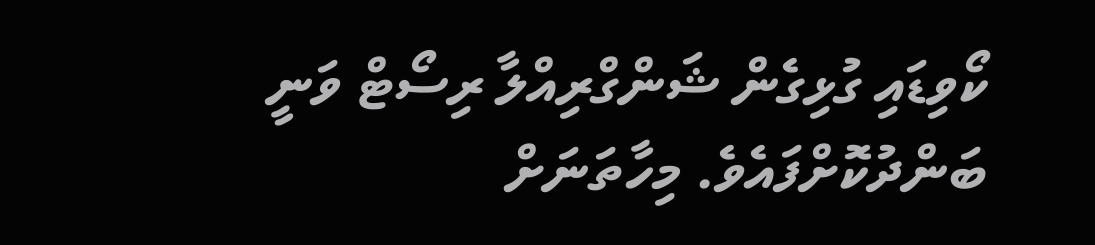ކޯވިޑައި ގުޅިގެން ޝަންގްރިއްލާ ރިސޯޓް ވަނީ ބަންދުކޮށްފައެވެ. މިހާތަނަށް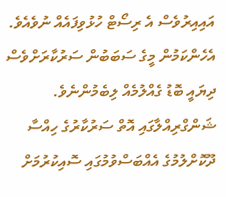އައިއިރުވެސް އެ ރިސޯޓް ހުޅުވިފައެއް ނުވެއެވެ. އެހެންކަމުން މީގެ ސަބަބުން ސަރުކާރަށްވެސް ދިޔައީ ބޮޑު ގެއްލުމެއް ލިބެމުންނެވެ.
ޝަންގްރިއްލާގައި އޮތް ސަރުކާރުގެ ހިއްސާ ދޫކޮށްލުމުގެ އެއްބަސްވުމުގައި ސޮއިކުރުމަށް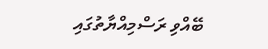ބޭއްވި ރަސްމިއްޔާތުގައި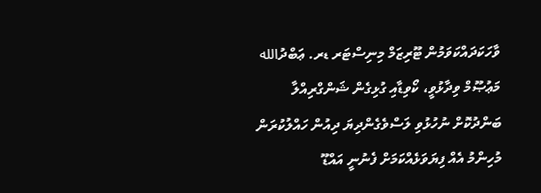ވާހަކަދައްކަވަމުން ޓޫރިޒަމް މިނިސްޓަރ ޑރ. ޢަބްދުالله މަޢުޞޫމް ވިދާޅުވީ، ކޯވިޑާއި ގުޅިގެން ޝަންގްރިއްލާ ބަންދުކޮށް ނުހުޅުވި ލަސްވެގެންދިޔަ ދިއުން ހައްލުކުރަން މުހިންމު އެއް ފިޔަވަޅެއްކަމަށް ފެނުނީ އައްޑޫ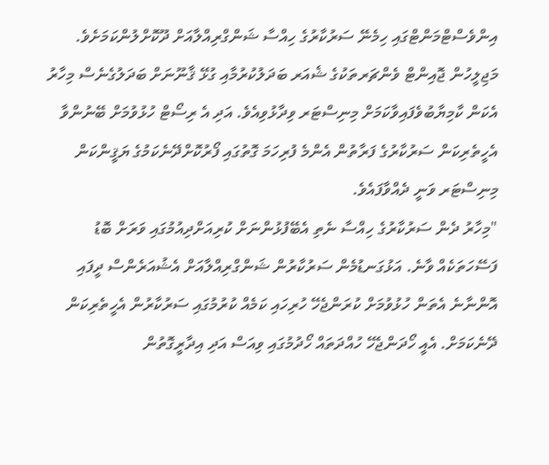އިންވެސްޓްމަންޓްގައި ހިމެނޭ ސަރުކާރުގެ ހިއްސާ ޝަންގްރިއްލާއަށް ދޫކޮށްލުންކަމަށެވެ.
މަޖިލީހުން ޖޮއިންޓް ވެންޗަރތަކުގެ ޝެއަރ ބަދަލުކުރުމާއި ގުޅޭ ޤާނޫނަށް ބަދަލުގެނެސް މިހާރު އެކަން ކާމިޔާބުވެފައިވާކަމަށް މިނިސްޓަރ ވިދާޅުވިއެވެ. އަދި އެ ރިސޯޓް ހުޅުވުމަށް ބޭނުންވާ އެހީތެރިކަން ސަރުކާރުގެ ފަރާތުން އެންމެ ފުރިހަމަ ގޮތުގައި ފޯރުކޮށްދޭނެކަމުގެ ޔަޤީންކަން މިނިސްޓަރ ވަނީ ދެއްވާފައެވެ.
"މިހާރު ދެން ސަރުކާރުގެ ހިއްސާ ނެތި އެބޭފުޅުންނަށް ކުރިއަށްދިއުމުގައި ވަރަށް ބޮޑު ފަސޭހަތަކެއް ވާނެ. އަޅުގަނޑުމެން ސަރުކާރުން ޝަންގްރިއްލާއަށް އެޝުއަރެންސް ދީފައި އޮންނާނެ އެތަން ހުޅުވުމަށް ކުރަންޖެހޭ ހުރިހައި ކަމެއް ކުރުމުގައި ސަރުކާރުން އެހީތެރިކަން ދޭނެކަމަށް. އެއީ ހޯދަންޖެހޭ ހުއްދަތައް ހޯދުމުގައި ވިއަސް އަދި އިދާރީގޮތުން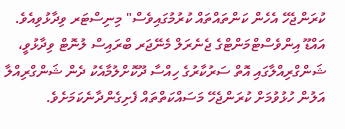ކުރަންޖެހޭ އެހެން ކަންތައްތައް ކުރުމުގައިވެސް" މިނިސްޓަރ ވިދާޅުވިއެވެ.
އައްޑޫ އިންވެސްޓްމަންޓްގެ ޖެނެރަލް މެނޭޖަރ ބްރައިސް ލުނޮޓް ވިދާޅުވީ، ޝަންގްރިއްލާގައި އޮތް ސަރުކާރުގެ ހިއްސާ ދޫކޮށްލުމާއެކު ދެން ޝަންގްރިއްލާ އަލުން ހުޅުވުމަށް ކުރަންޖެހޭ މަސައްކަތްތައް ފެށިގެންދާނެކަމަށެވެ.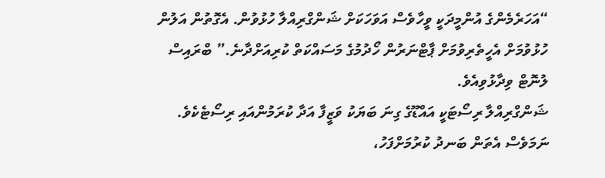“އަހަރެމެންގެ އުންމީދަކީ ވީހާވެސް އަވަހަކަށް ޝަންގްރިއްލާ ހުޅުވުން. އެގޮތުން އަލުން ހުޅުވުމަށް އެހީތެރިވުމަށް ޕާޓްނަރުން ހޯދުމުގެ މަސައްކަތް ކުރިއަށްދާނެ.” ބްރައިސް ލުނޮޓް ވިދާޅުވިއެވެ.
ޝަންގްރިއްލާ ރިސޯޓަކީ އައްޑޫގެ ގިނަ ބަޔަކު ވަޒީފާ އަދާ ކުރަމުންއައި ރިސޯޓެކެވެ. ނަމަވެސް އެތަން ބަނދު ކުރުމަށްފަހު،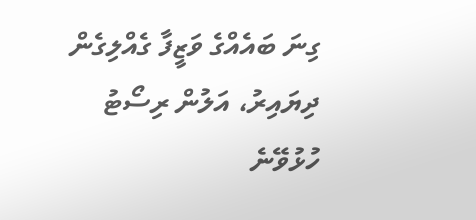ގިނަ ބައެއްގެ ވަޒީފާ ގެއްލިގެން ދިޔައިރު، އަލުން ރިސޯޓު ހުޅުވޭނެ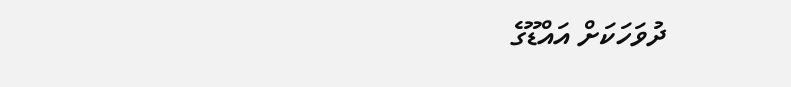ދުވަހަކަށް އައްޑޫގެ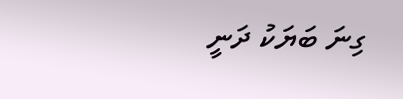ގިނަ ބަޔަކު ދަނީ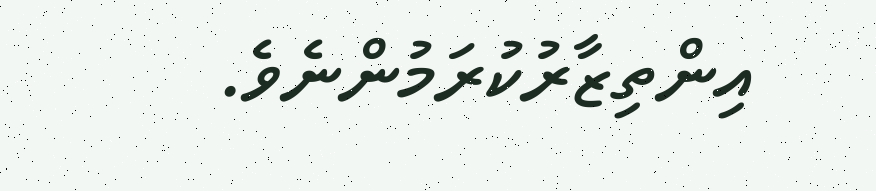އިންތިޒާރުކުރަމުންނެވެ.